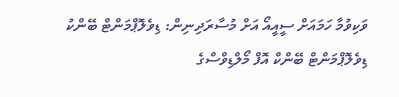ވަކިވުމާ ހަމައަށް ސީއީއޯ އަށް މުސާރަދިނިން: ޑިވެލޮޕްމަންޓް ބޭންކު
ޑިވެލޮޕްމަންޓް ބޭންކް އޮފް މޯލްޑިވްސްގެ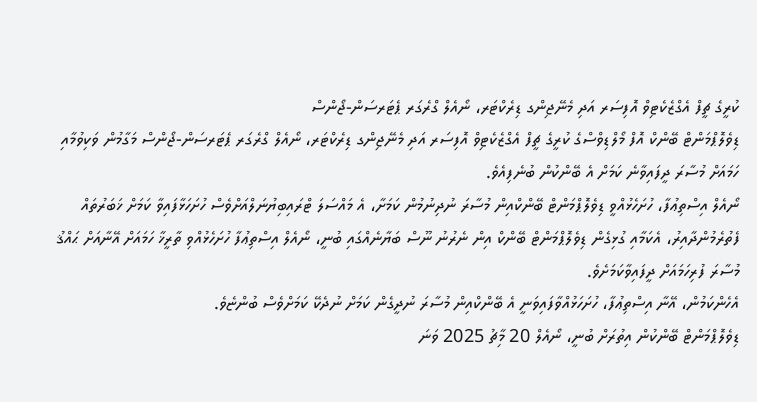ކުރީގެ ޗީފް އެގްޒެކެޓިވް އޮފިސަރ އަދި މެނޭޖިންގ ޑިރެކްޓަރ، ނޯއެލް ގްރެގަރ ޕެޓަރސަން-ޖޯންސް
ޑިވެލޮޕްމަންޓް ބޭންކް އޮފް މޯލްޑިވްސްގެ ކުރީގެ ޗީފް އެގްޒެކެޓިވް އޮފިސަރ އަދި މެނޭޖިންގ ޑިރެކްޓަރ، ނޯއެލް ގްރެގަރ ޕެޓަރސަން-ޖޯންސް މަގާމުން ވަކިވުމާއި ހަމައަށް މުސާރަ ދީފައިވާނެ ކަމަށް އެ ބޭންކުން ބުނެފިއެވެ.
ނޯއެލް އިސްތިޢުފާ، ހުށަހެޅުއްވީ ޑިވެލޮޕްމަންޓް ބޭންކްއިން މުސާރަ ނުދިނުމުން ކަމަށާ، އެ މައްސަލަ ޓްރައިބިޔުނަލްއަށްވެސް ހުށަހަޅާފައިވާ ކަމަށް ޚަބަރުތައް ފެތުރެމުންދާއިރު، އެކަމާއި ގުޅިގެން ޑިވެލޮޕްމަންޓް ބޭންކް އިން ނެރުނު ނޫސް ބަޔާނެއްގައި ބުނީ، ނޯއެލް އިސްތިޢުފާ ހުށަހެޅުއްވި ތާރީޚާ ހަމައަށް އޭނާއަށް ޙައްޤު މުސާރަ ފުރިހަމައަށް ދީފައިވާކަމަށެވެ.
އެހެންކަމުން، އޭނާ އިސްތިޢުފާ، ހުށަހަޅުއްވާފައިވަނީ އެ ބޭންކްއިން މުސާރަ ނުދީގެން ކަމަށް ނުދެކޭ ކަމަށްވެސް ބުންޏެވެ.
ޑިވެލޮޕްމަންޓް ބޭންކުން އިތުރަށް ބުނީ، ނޯއެލް 20 މާިޗު 2025 ވަނަ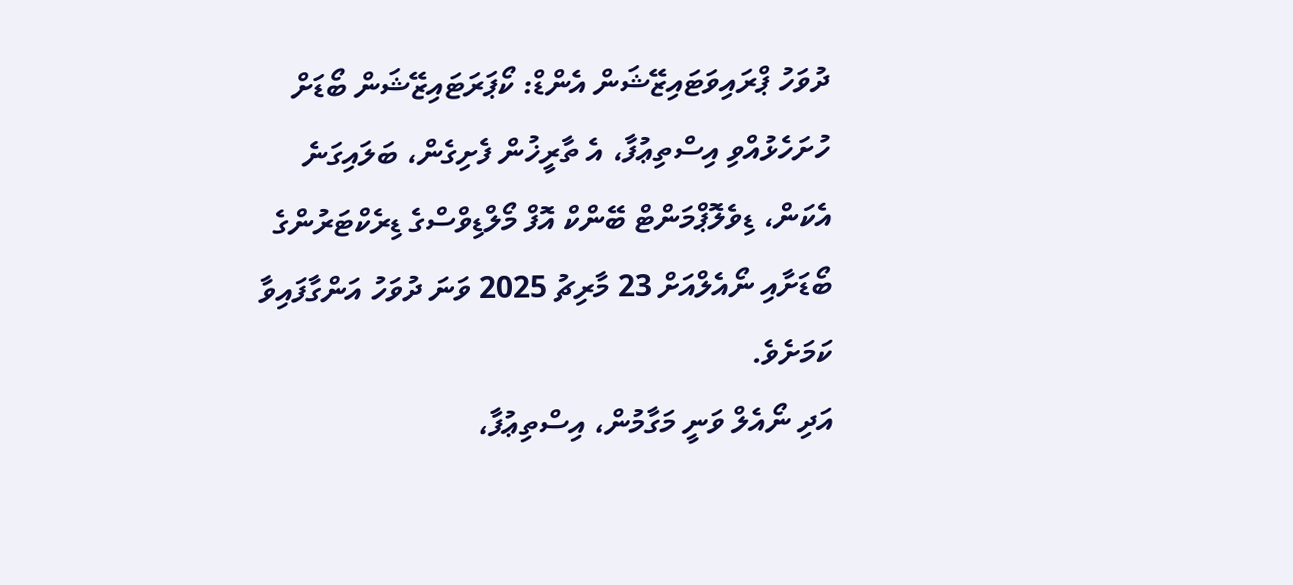ދުވަހު ޕްރައިވަޓައިޒޭޝަން އެންޑް: ކޯޕަރަޓައިޒޭޝަން ބޯޑަށް ހުށަހެޅުއްވި އިސްތިޢުފާ، އެ ތާރީޚުން ފެށިގެން، ބަލައިގަނެ އެކަން، ޑިވެލޮޕްމަންޓް ބޭންކް އޮފް މޯލްޑިވްސްގެ ޑިރެކްޓަރުންގެ ބޯޑަށާއި ނޯއެލްއަށް 23 މާރިޗު 2025 ވަނަ ދުވަހު އަންގާފައިވާ ކަމަށެވެ.
އަދި ނޯއެލް ވަނީ މަގާމުން، އިސްތިޢުފާ،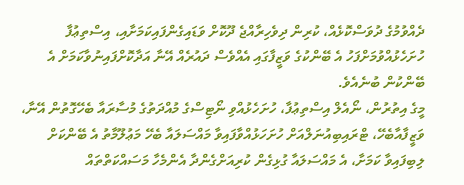ދެއްވުމުގެ ދުވަސްކޮޅެއް، ކުރިން ދިވެހިރާއްޖެ ދޫކޮށް ވަޑައިގެންފައިކަމަށާއި، އިސްތިޢުފާ ހުށަހެޅުއްވުމަށްފަހު އެ ބޭންކުގެ ވަޒީފާގައި އެއްވެސް ދައުރެއް އޭނާ އަދާކޮށްފައިނުވާކަމަށް އެ ބޭންކުން ބުނެއެވެ.
މީގެ އިތުރުން، ނޯއެލް އިސްތިޢުފާ، ހުށަހެޅުއްވި ނޯޓިސްގެ މުއްދަތުގެ މުސާރައާ ބެހޭގޮތުން އޭނާ، ވަޒީފާއާބެހޭ، ޓްރައިބިއުނަލްއަށް ހުށަހަޅުއްވާފައިވާ މައްސަލައާ ބެހޭ މަޢުލޫމާތު އެ ބޭންކަށް ލިބިފައިވާ ކަމަށާ، އެ މައްސަލައާ ގުޅިގެން ކުރިއަށްގެންދާ އެންމެހާ މަސައްކަތްތައް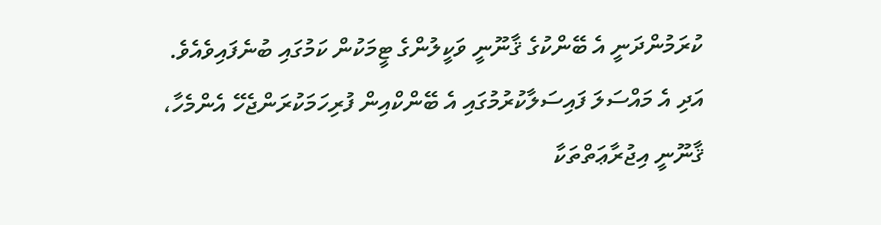ކުރަމުންދަނީ އެ ބޭންކުގެ ޤާނޫނީ ވަކީލުންގެ ޓީމަކުން ކަމުގައި ބުނެފައިވެއެވެ.
އަދި އެ މައްސަލަ ފައިސަލާކުރުމުގައި އެ ބޭންކްއިން ފުރިހަމަކުރަންޖެހޭ އެންމެހާ، ޤާނޫނީ އިޖުރާޢަތްތަކާ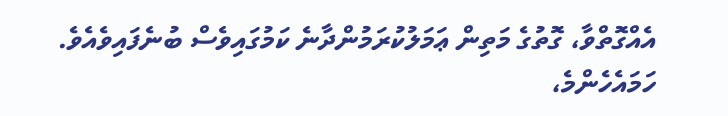އެއްގޮތްވާ، ގޮތުގެ މަތިން ޢަމަލުކުރަމުންދާނެ ކަމުގައިވެސް ބުނެފައިވެއެވެ.
ހަމައެހެންމެ،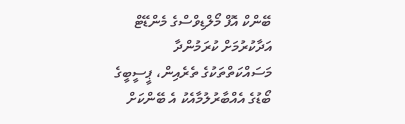ބޭންކް އޮފް މޯލްޑިވްސްގެ މެންޑޭޓް އަދާކުރުމަށް ކުރަމުންދާ މަސައްކަތްތަކުގެ ތެރެއިން، ޕީސީބީގެ ބޯޑުގެ އެއްބާރުލުމާއެކު އެ ބޭންކަށް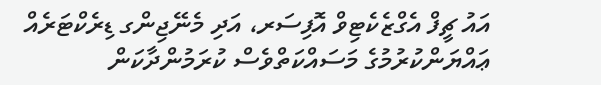އައު ޗީފް އެގްޒެކެޓިވް އޮފިސަރ، އަދި މެނޭޖިންގ ޑިރެކްޓަރެއް ޢައްޔަންކުރުމުގެ މަސައްކަތްވެސް ކުރަމުންދާކަން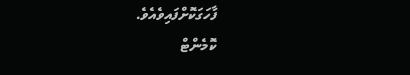ފާހަގަކޮށްފައިވެއެވެ.
ކޮމެންޓް